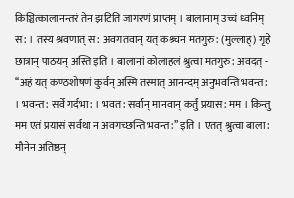किञ्चित्कालानन्तरं तेन झटिति जागरणं प्राप्तम् । बालानाम् उच्चं ध्वनिम् स: । तस्य श्रवणात् स: अवगतवान् यत् कश्र्चन मतगुरु: (मुल्लाह्) गृहे छात्रान् पाठयन् अस्ति इति । बालानां कोलाहलं श्रुत्वा मतगुरु: अवदत् - ‘‘अहं यत् कण्ठशोषणं कुर्वन् अस्मि तस्मात् आनन्दम् अनुभवन्ति भवन्त: । भवन्त: सर्वे गर्दभा: । भवत: सर्वान् मानवान् कर्तुं प्रयास: मम । किन्तु मम एतं प्रयासं सर्वथा न अवगच्छन्ति भवन्त:’’ इति । एतत् श्रुत्वा बाला: मौनेन अतिष्ठन्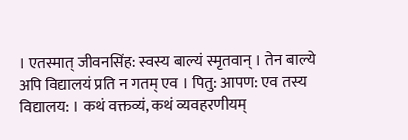। एतस्मात् जीवनसिंह: स्वस्य बाल्यं स्मृतवान् । तेन बाल्ये अपि विद्यालयं प्रति न गतम् एव । पितु: आपण: एव तस्य विद्यालय: । कथं वक्तव्यं, कथं व्यवहरणीयम्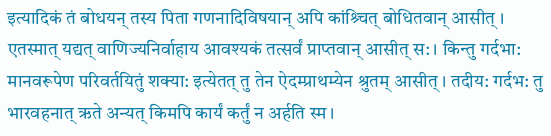इत्यादिकं तं बोधयन् तस्य पिता गणनादिविषयान् अपि कांश्र्चित् बोधितवान् आसीत् । एतस्मात् यद्यत् वाणिज्यनिर्वाहाय आवश्यकं तत्सर्वं प्राप्तवान् आसीत् स: । किन्तु गर्दभा: मानवरूपेण परिवर्तयितुं शक्या: इत्येतत् तु तेन ऐदम्प्राथम्येन श्रुतम् आसीत् । तदीय: गर्दभ: तु भारवहनात् ऋते अन्यत् किमपि कार्यं कर्तुं न अर्हति स्म ।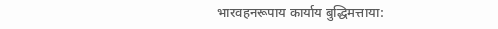भारवहनरूपाय कार्याय बुद्धिमत्ताया: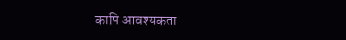कापि आवश्यकता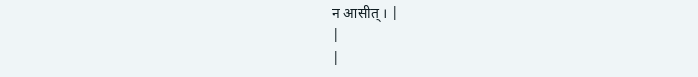न आसीत् । |
|
|